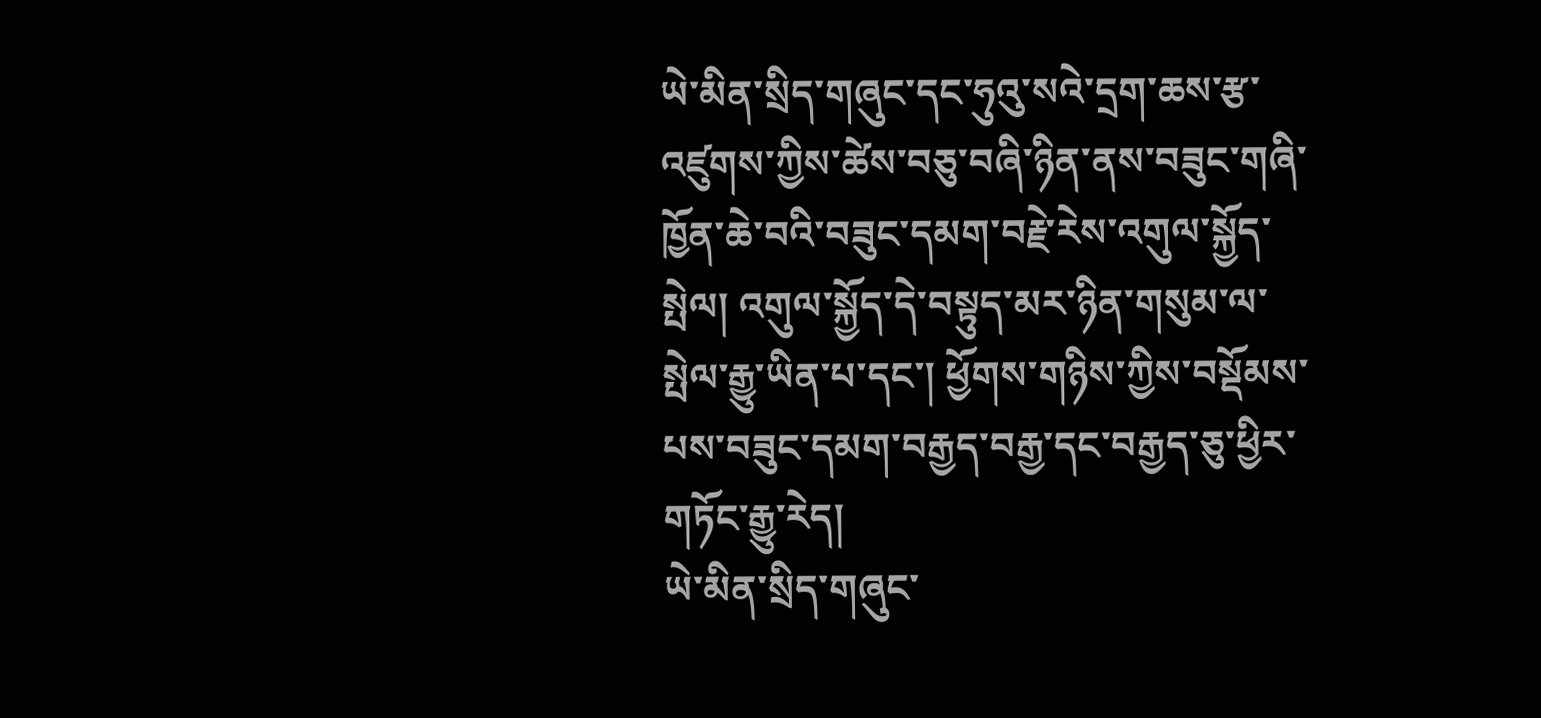ཡེ་མིན་སྲིད་གཞུང་དང་ཧུའུ་སའེ་དྲག་ཆས་རྩ་འཛུགས་ཀྱིས་ཚེས་བཅུ་བཞི་ཉིན་ནས་བཟུང་གཞི་ཁྱོན་ཆེ་བའི་བཟུང་དམག་བརྗེ་རེས་འགུལ་སྐྱོད་སྤེལ། འགུལ་སྐྱོད་དེ་བསྟུད་མར་ཉིན་གསུམ་ལ་སྤེལ་རྒྱུ་ཡིན་པ་དང་། ཕྱོགས་གཉིས་ཀྱིས་བསྡོམས་པས་བཟུང་དམག་བརྒྱད་བརྒྱ་དང་བརྒྱད་ཅུ་ཕྱིར་གཏོང་རྒྱུ་རེད།
ཡེ་མིན་སྲིད་གཞུང་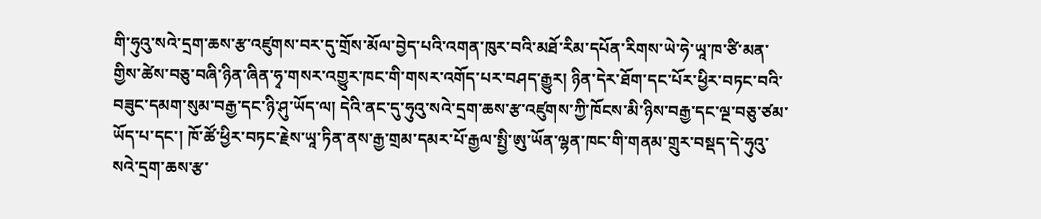གི་ཧུའུ་སའེ་དྲག་ཆས་རྩ་འཛུགས་བར་དུ་གྲོས་མོལ་བྱེད་པའི་འགན་ཁུར་བའི་མཐོ་རིམ་དཔོན་རིགས་ཡེ་ཧེ་ཡཱ་ཁ་ཙི་མན་གྱིས་ཚེས་བཅུ་བཞི་ཉིན་ཞིན་ཧྭ་གསར་འགྱུར་ཁང་གི་གསར་འགོད་པར་བཤད་རྒྱུར། ཉིན་དེར་ཐོག་དང་པོར་ཕྱིར་བཏང་བའི་བཟུང་དམག་སུམ་བརྒྱ་དང་ཉི་ཤུ་ཡོད་ལ། དེའི་ནང་དུ་ཧུའུ་སའེ་དྲག་ཆས་རྩ་འཛུགས་ཀྱི་ཁོངས་མི་ཉིས་བརྒྱ་དང་ལྔ་བཅུ་ཙམ་ཡོད་པ་དང་། ཁོ་ཚོ་ཕྱིར་བཏང་རྗེས་ཡཱ་ཏིན་ནས་རྒྱ་གྲམ་དམར་པོ་རྒྱལ་སྤྱི་ཨུ་ཡོན་ལྷན་ཁང་གི་གནམ་གྲུར་བསྡད་དེ་ཧུའུ་སའེ་དྲག་ཆས་རྩ་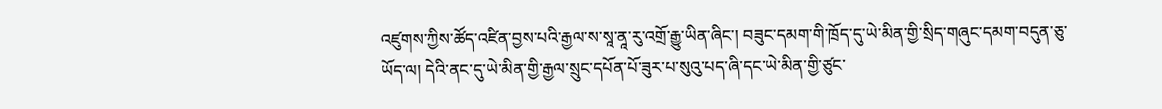འཛུགས་ཀྱིས་ཚོད་འཛིན་བྱས་པའི་རྒྱལ་ས་སཱ་ནཱ་རུ་འགྲོ་རྒྱུ་ཡིན་ཞིང་། བཟུང་དམག་གི་ཁྲོད་དུ་ཡེ་མིན་གྱི་སྲིད་གཞུང་དམག་བདུན་ཅུ་ཡོད་ལ། དེའི་ནང་དུ་ཡེ་མིན་གྱི་རྒྱལ་སྲུང་དཔོན་པོ་ཟུར་པ་སུའུ་པད་ཞི་དང་ཡེ་མིན་གྱི་ཙུང་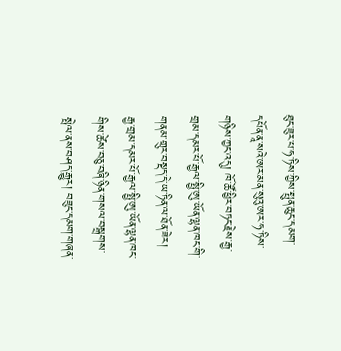ཐུང་ཟུར་པ་ཧ་ཏིས་ཀྱིས་སྤུན་ཆུང་དམག་དཔོན་ནཱ་སའེ་ཨར་མན་སུའུ་ཨར་ཧ་ཏིས་གཉིས་ཀྱང་འདུ། ཁོ་ཚོ་ཕྱིར་བཏང་རྗེས་རྒྱ་གྲམ་དམར་པོ་རྒྱལ་སྤྱི་ཨུ་ཡོན་ལྷན་ཁང་གི་གནམ་གྲུར་བསྡད་དེ་ཡ་ཏིན་ལ་ཐོན་ཟེར།
རྒྱ་གྲམ་དམར་པོ་རྒྱལ་སྤྱི་ཨུ་ཡོན་ལྷན་ཁང་གིས་ཚེས་བཅུ་བཞི་ཉིན་གསལ་བསྒྲགས་སྤེལ་ནས་བཤད་རྒྱུར། བཟུང་དམག་གཞན་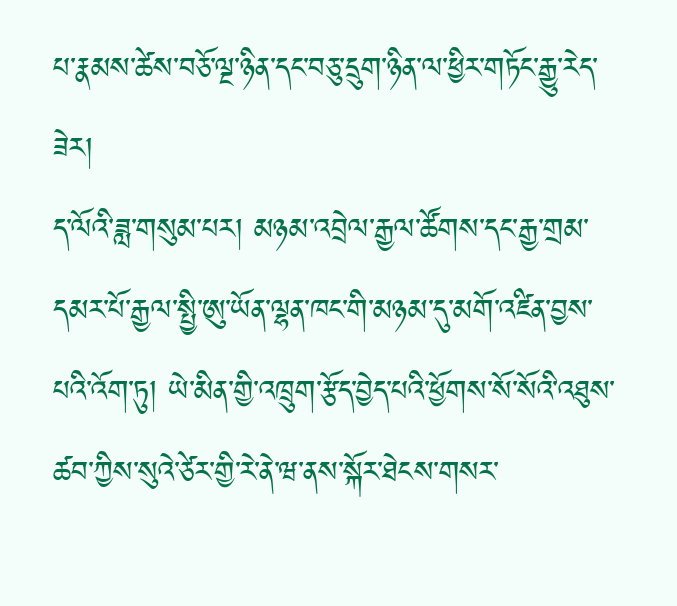པ་རྣམས་ཚེས་བཅོ་ལྔ་ཉིན་དང་བཅུ་དྲུག་ཉིན་ལ་ཕྱིར་གཏོང་རྒྱུ་རེད་ཟེར།
ད་ལོའི་ཟླ་གསུམ་པར། མཉམ་འབྲེལ་རྒྱལ་ཚོགས་དང་རྒྱ་གྲམ་དམར་པོ་རྒྱལ་སྤྱི་ཨུ་ཡོན་ལྷན་ཁང་གི་མཉམ་དུ་མགོ་འཛིན་བྱས་པའི་འོག་ཏུ། ཡེ་མིན་གྱི་འཁྲུག་རྩོད་བྱེད་པའི་ཕྱོགས་སོ་སོའི་འཐུས་ཚབ་ཀྱིས་སུའེ་ཙེར་གྱི་རེ་ནེ་ཝ་ནས་སྐོར་ཐེངས་གསར་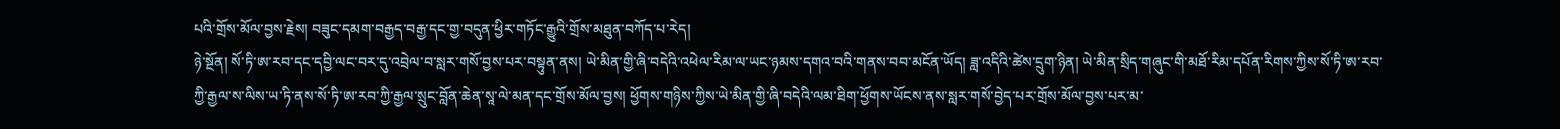པའི་གྲོས་མོལ་བྱས་རྗེས། བཟུང་དམག་བརྒྱད་བརྒྱ་དང་གྱ་བདུན་ཕྱིར་གཏོང་རྒྱུའི་གྲོས་མཐུན་བཀོད་པ་རེད།
ཉེ་སྔོན། སོ་ཏི་ཨ་རབ་དང་དབྱི་ལང་བར་དུ་འབྲེལ་བ་སླར་གསོ་བྱས་པར་བསྟུན་ནས། ཡེ་མིན་གྱི་ཞི་བདེའི་འཕེལ་རིམ་ལ་ཡང་ཉམས་དགའ་བའི་གནས་བབ་མངོན་ཡོད། ཟླ་འདིའི་ཚེས་དྲུག་ཉིན། ཡེ་མིན་སྲིད་གཞུང་གི་མཐོ་རིམ་དཔོན་རིགས་ཀྱིས་སོ་ཏི་ཨ་རབ་ཀྱི་རྒྱལ་ས་ལིས་ཡ་ཏི་ནས་སོ་ཏི་ཨ་རབ་ཀྱི་རྒྱལ་སྲུང་བློན་ཆེན་སཱ་ལེ་མན་དང་གྲོས་མོལ་བྱས། ཕྱོགས་གཉིས་ཀྱིས་ཡེ་མིན་གྱི་ཞི་བདེའི་ལམ་ཐིག་ཕྱོགས་ཡོངས་ནས་སླར་གསོ་བྱེད་པར་གྲོས་མོལ་བྱས་པར་མ་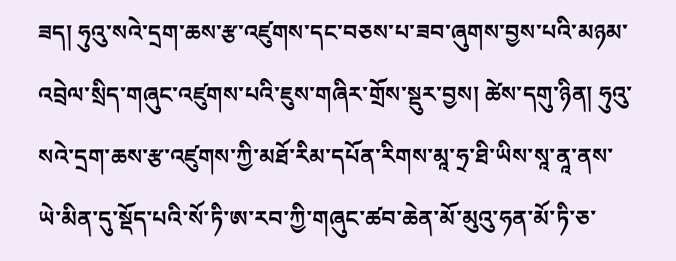ཟད། ཧུའུ་སའེ་དྲག་ཆས་རྩ་འཛུགས་དང་བཅས་པ་ཟབ་ཞུགས་བྱས་པའི་མཉམ་འབྲེལ་སྲིད་གཞུང་འཛུགས་པའི་ཇུས་གཞིར་གྲོས་སྡུར་བྱས། ཚེས་དགུ་ཉིན། ཧུའུ་སའེ་དྲག་ཆས་རྩ་འཛུགས་ཀྱི་མཐོ་རིམ་དཔོན་རིགས་མཱ་ཧྲ་ཐི་ཡིས་སཱ་ནཱ་ནས་ཡེ་མིན་དུ་སྡོད་པའི་སོ་ཏི་ཨ་རབ་ཀྱི་གཞུང་ཚབ་ཆེན་མོ་མུའུ་ཧན་མོ་ཏི་ཅ་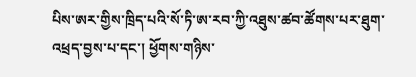པིས་ཨར་གྱིས་ཁྲིད་པའི་སོ་ཏི་ཨ་རབ་ཀྱི་འཐུས་ཚབ་ཚོགས་པར་ཐུག་འཕྲད་བྱས་པ་དང་། ཕྱོགས་གཉིས་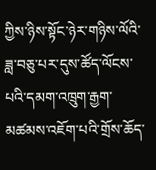ཀྱིས་ཉིས་སྟོང་ཉེར་གཉིས་ལོའི་ཟླ་བཅུ་པར་དུས་ཚོད་ལོངས་པའི་དམག་འཁྲུག་རྒྱག་མཚམས་འཇོག་པའི་གྲོས་ཆོད་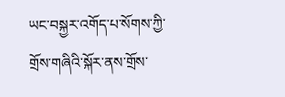ཡང་བསྐྱར་འགོད་པ་སོགས་ཀྱི་གྲོས་གཞིའི་སྐོར་ནས་གྲོས་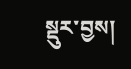སྡུར་བྱས།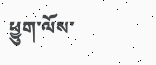ཕྱུག་ལོས་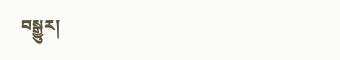བསྒྱུར།